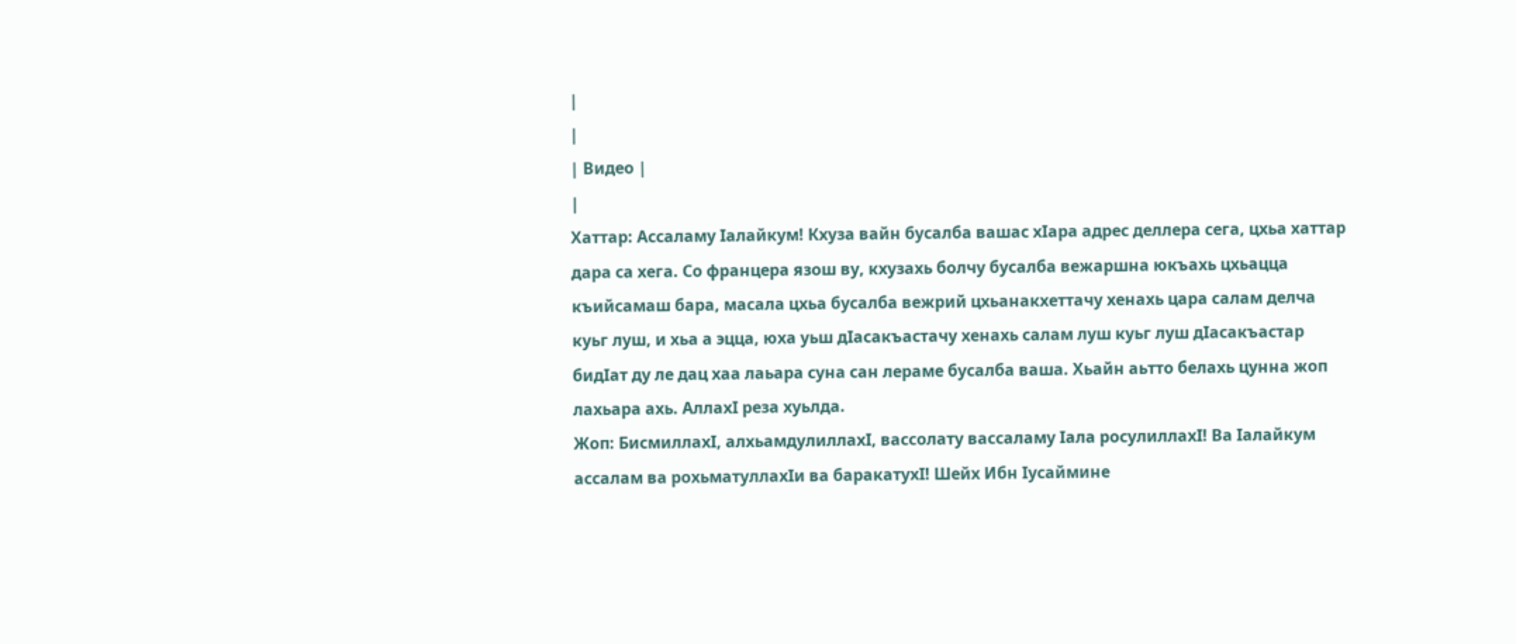|
|
| Видео |
|
Хаттар: Ассаламу Iалайкум! Кхуза вайн бусалба вашас хIара адрес деллера сега, цхьа хаттар дара са хега. Со францера язош ву, кхузахь болчу бусалба вежаршна юкъахь цхьацца къийсамаш бара, масала цхьа бусалба вежрий цхьанакхеттачу хенахь цара салам делча куьг луш, и хьа а эцца, юха уьш дIасакъастачу хенахь салам луш куьг луш дIасакъастар бидIат ду ле дац хаа лаьара суна сан лераме бусалба ваша. Хьайн аьтто белахь цунна жоп лахьара ахь. АллахI реза хуьлда.
Жоп: БисмиллахI, алхьамдулиллахI, вассолату вассаламу Iала росулиллахI! Ва Iалайкум ассалам ва рохьматуллахIи ва баракатухI! Шейх Ибн Iусаймине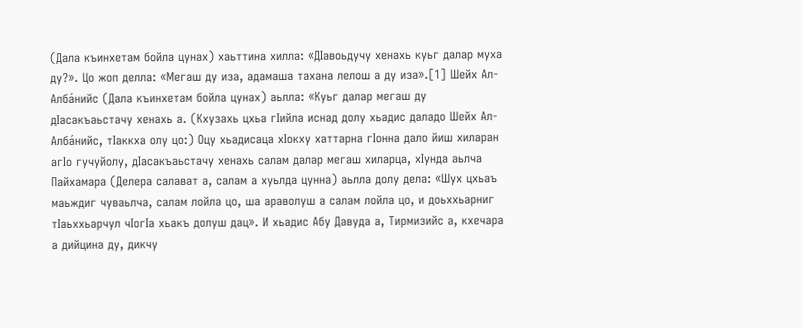(Дала къинхетам бойла цунах) хаьттина хилла: «ДIавоьдучу хенахь куьг далар муха ду?». Цо жоп делла: «Мегаш ду иза, адамаша тахана лелош а ду иза».[1] Шейх Ал-Алба́нийс (Дала къинхетам бойла цунах) аьлла: «Куьг далар мегаш ду дIасакъаьстачу хенахь а. (Кхузахь цхьа гIийла иснад долу хьадис даладо Шейх Ал-Алба́нийс, тIаккха олу цо:) Оцу хьадисаца хIокху хаттарна гIонна дало йиш хиларан агIо гучуйолу, дIасакъаьстачу хенахь салам далар мегаш хиларца, хIунда аьлча Пайхамара (Делера салават а, салам а хуьлда цунна) аьлла долу дела: «Шух цхьаъ маьждиг чуваьлча, салам лойла цо, ша араволуш а салам лойла цо, и доьххьарниг тIаьххьарчул чIогIа хьакъ долуш дац». И хьадис Абу Давуда а, Тирмизийс а, кхечара а дийцина ду, дикчу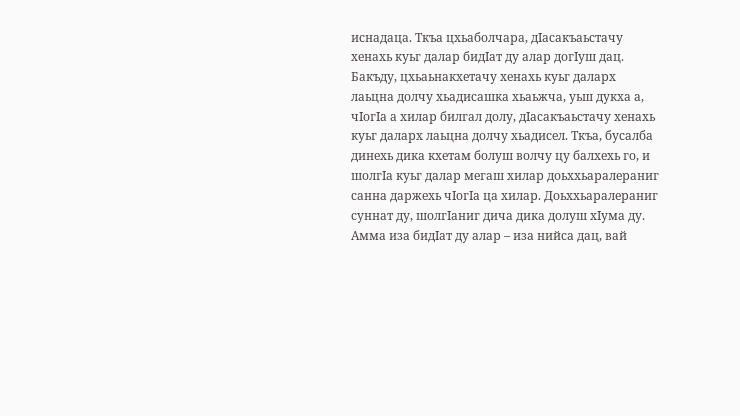иснадаца. Ткъа цхьаболчара, дIасакъаьстачу хенахь куьг далар бидIат ду алар догIуш дац. Бакъду, цхьаьнакхетачу хенахь куьг даларх лаьцна долчу хьадисашка хьаьжча, уьш дукха а, чIогIа а хилар билгал долу, дIасакъаьстачу хенахь куьг даларх лаьцна долчу хьадисел. Ткъа, бусалба динехь дика кхетам болуш волчу цу балхехь го, и шолгIа куьг далар мегаш хилар доьххьаралераниг санна даржехь чIогIа ца хилар. Доьххьаралераниг суннат ду, шолгIаниг дича дика долуш хIума ду. Амма иза бидIат ду алар – иза нийса дац, вай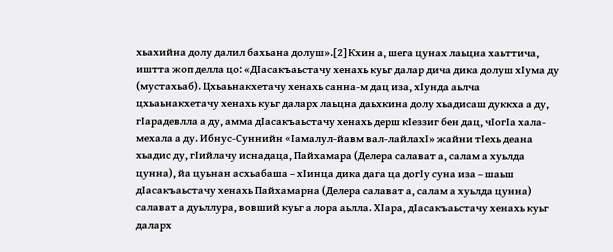хьахийна долу далил бахьана долуш».[2] Кхин а, шега цунах лаьцна хаьттича, иштта жоп делла цо: «ДIасакъаьстачу хенахь куьг далар дича дика долуш хIума ду (мустахьаб). Цхьаьнакхетачу хенахь санна-м дац иза, хIунда аьлча цхьаьнакхетачу хенахь куьг даларх лаьцна даьхкина долу хьадисаш дуккха а ду, гIарадевлла а ду, амма дIасакъаьстачу хенахь дерш кIеззиг бен дац, чIогIа хала-мехала а ду. Ибнус-Суннийн «Iамалул-йавм вал-лайлахI» жайни тIехь деана хьадис ду, гIийлачу иснадаца, Пайхамара (Делера салават а, салам а хуьлда цунна), йа цуьнан асхьабаша – хIинца дика дага ца догIу суна иза – шаьш дIасакъаьстачу хенахь Пайхамарна (Делера салават а, салам а хуьлда цунна) салават а дуьллура, вовший куьг а лора аьлла. ХIара, дIасакъаьстачу хенахь куьг даларх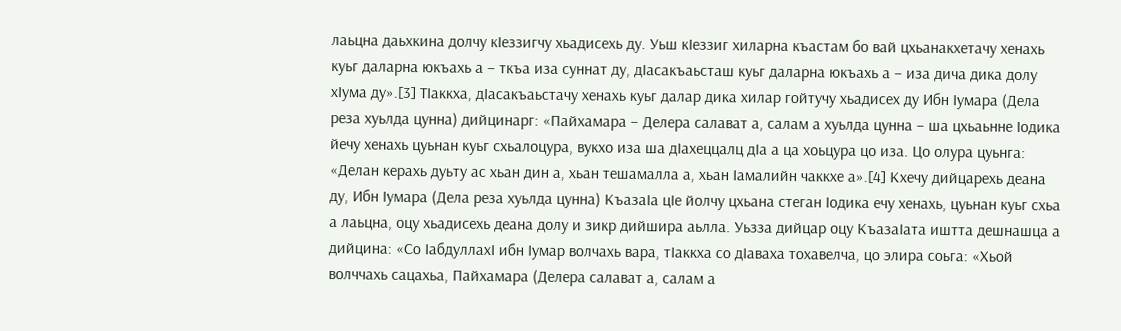лаьцна даьхкина долчу кIеззигчу хьадисехь ду. Уьш кIеззиг хиларна къастам бо вай цхьанакхетачу хенахь куьг даларна юкъахь а – ткъа иза суннат ду, дIасакъаьсташ куьг даларна юкъахь а – иза дича дика долу хIума ду».[3] ТIаккха, дIасакъаьстачу хенахь куьг далар дика хилар гойтучу хьадисех ду Ибн Iумара (Дела реза хуьлда цунна) дийцинарг: «Пайхамара – Делера салават а, салам а хуьлда цунна – ша цхьаьнне Iодика йечу хенахь цуьнан куьг схьалоцура, вукхо иза ша дIахеццалц дIа а ца хоьцура цо иза. Цо олура цуьнга: «Делан керахь дуьту ас хьан дин а, хьан тешамалла а, хьан Iамалийн чаккхе а».[4] Кхечу дийцарехь деана ду, Ибн Iумара (Дела реза хуьлда цунна) КъазаIа цIе йолчу цхьана стеган Iодика ечу хенахь, цуьнан куьг схьа а лаьцна, оцу хьадисехь деана долу и зикр дийшира аьлла. Уьзза дийцар оцу КъазаIата иштта дешнашца а дийцина: «Со IабдуллахI ибн Iумар волчахь вара, тIаккха со дIаваха тохавелча, цо элира соьга: «Хьой волччахь сацахьа, Пайхамара (Делера салават а, салам а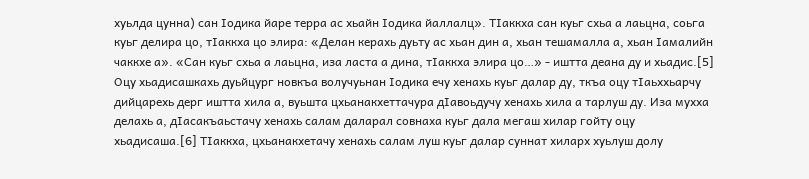хуьлда цунна) сан Iодика йаре терра ас хьайн Iодика йаллалц». ТIаккха сан куьг схьа а лаьцна, соьга куьг делира цо, тIаккха цо элира: «Делан керахь дуьту ас хьан дин а, хьан тешамалла а, хьан Iамалийн чаккхе а». «Сан куьг схьа а лаьцна, иза ласта а дина, тIаккха элира цо…» - иштта деана ду и хьадис.[5] Оцу хьадисашкахь дуьйцург новкъа волучуьнан Iодика ечу хенахь куьг далар ду, ткъа оцу тIаьххьарчу дийцарехь дерг иштта хила а, вуьшта цхьанакхеттачура дIавоьдучу хенахь хила а тарлуш ду. Иза мухха делахь а, дIасакъаьстачу хенахь салам даларал совнаха куьг дала мегаш хилар гойту оцу хьадисаша.[6] ТIаккха, цхьанакхетачу хенахь салам луш куьг далар суннат хиларх хуьлуш долу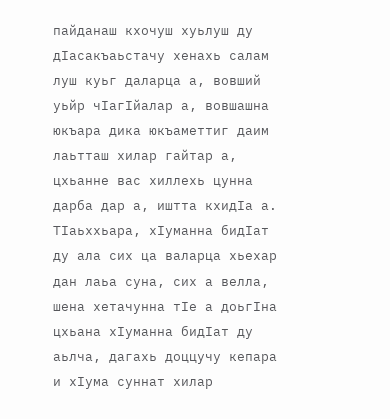пайданаш кхочуш хуьлуш ду дIасакъаьстачу хенахь салам луш куьг даларца а, вовший уьйр чIагIйалар а, вовшашна юкъара дика юкъаметтиг даим лаьтташ хилар гайтар а, цхьанне вас хиллехь цунна дарба дар а, иштта кхидIа а. ТIаьххьара, хIуманна бидIат ду ала сих ца валарца хьехар дан лаьа суна, сих а велла, шена хетачунна тIе а доьгIна цхьана хIуманна бидIат ду аьлча, дагахь доццучу кепара и хIума суннат хилар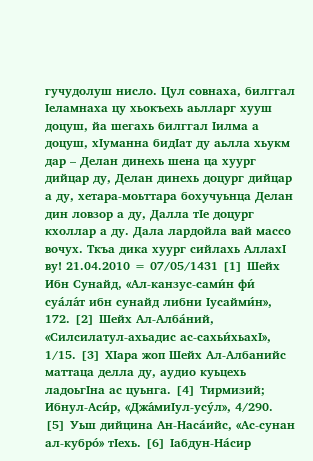гучудолуш нисло. Цул совнаха, билггал Iеламнаха цу хьокъехь аьлларг хууш доцуш, йа шегахь билггал Iилма а доцуш, хIуманна бидIат ду аьлла хьукм дар – Делан динехь шена ца хуург дийцар ду, Делан динехь доцург дийцар а ду, хетара-моьттара бохучуьнца Делан дин ловзор а ду, Далла тIе доцург кхоллар а ду. Дала лардойла вай массо вочух. Ткъа дика хуург сийлахь АллахI ву! 21.04.2010 = 07/05/1431 [1] Шейх Ибн Сунайд, «Ал-канзус-сами́н фи́ суа́ла́т ибн сунайд либни Iусайми́н», 172. [2] Шейх Ал-Алба́ний, «Силсилатул-ахьадис ас-сахьи́хьахI», 1/15. [3] ХIара жоп Шейх Ал-Албанийс маттаца делла ду, аудио куьцехь ладоьгIна ас цуьнга. [4] Тирмизий; Ибнул-Аси́р, «Джа́миIул-усу́л», 4/290. [5] Уьш дийцина Ан-Наса́ийс, «Ас-сунан ал-кубро́» тIехь. [6] Iабдун-На́сир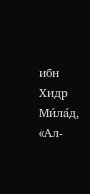ибн Хидр Ми́ла́д, «Ал-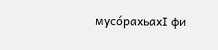мусо́рахьахI фи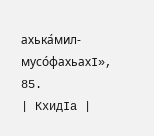ахька́мил-мусо́фахьахI», 85.
| КхидIа |